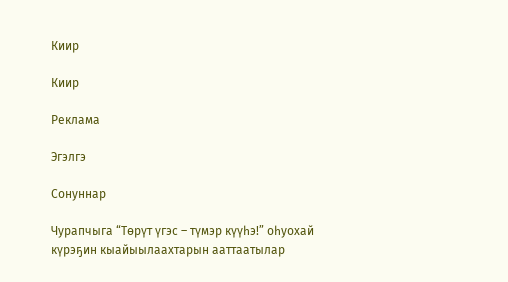Киир

Киир

Реклама

Эгэлгэ

Сонуннар

Чурапчыга “Төрүт үгэс – түмэр күүһэ!” оһуохай күрэҕин кыайыылаахтарын ааттаатылар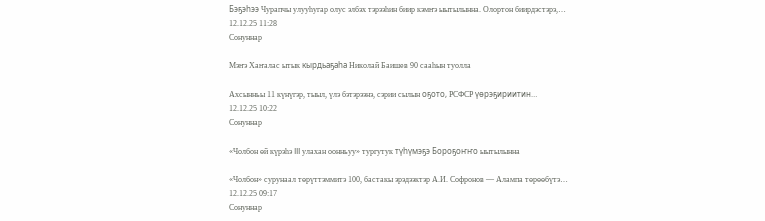Бэҕэһээ Чурапчы улууһугар олус элбэх тэрээһин биир кэмҥэ ыытылынна. Олортон биирдэстэрэ,…
12.12.25 11:28
Сонуннар

Мэҥэ Хаҥалас ытык кырдьаҕаһа Николай Баишев 90 сааһын туолла

Ахсынньы 11 күнүгэр, тыыл, үлэ бэтэрээнэ, сэрии сылын оҕото, РСФСР үөрэҕириитин…
12.12.25 10:22
Сонуннар

«Чолбон өй күрэһэ III улахан оонньуу» тургутук түһүмэҕэ Бороҕоҥҥо ыытылынна

«Чолбон» сурунаал төрүттэммитэ 100, бастакы эрэдээктэр А.И. Софронов — Алампа төрөөбүтэ…
12.12.25 09:17
Сонуннар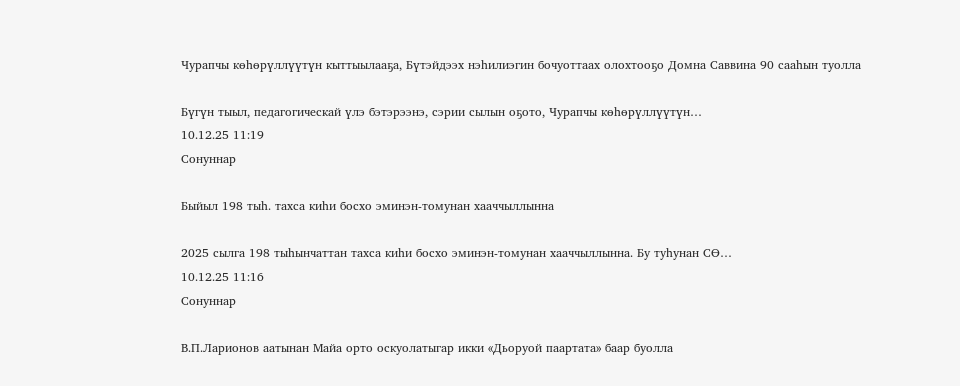Чурапчы көһөрүллүүтүн кыттыылааҕа, Бүтэйдээх нэһилиэгин бочуоттаах олохтооҕо Домна Саввина 90 сааһын туолла

Бүгүн тыыл, педагогическай үлэ бэтэрээнэ, сэрии сылын оҕото, Чурапчы көһөрүллүүтүн…
10.12.25 11:19
Сонуннар

Быйыл 198 тыһ. тахса киһи босхо эминэн-томунан хааччыллынна

2025 сылга 198 тыһынчаттан тахса киһи босхо эминэн-томунан хааччыллынна. Бу туһунан СӨ…
10.12.25 11:16
Сонуннар

В.П.Ларионов аатынан Майа орто оскуолатыгар икки «Дьоруой паартата» баар буолла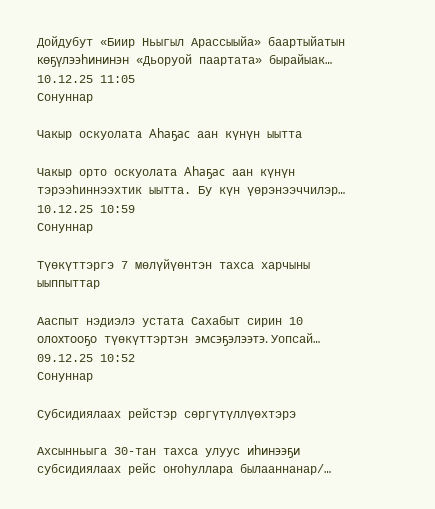Дойдубут «Биир Ньыгыл Арассыыйа» баартыйатын көҕүлээһининэн «Дьоруой паартата» бырайыак…
10.12.25 11:05
Сонуннар

Чакыр оскуолата Аһаҕас аан күнүн ыытта

Чакыр орто оскуолата Аһаҕас аан күнүн тэрээһиннээхтик ыытта. Бу күн үөрэнээччилэр…
10.12.25 10:59
Сонуннар

Түөкүттэргэ 7 мөлүйүөнтэн тахса харчыны ыыппыттар

Ааспыт нэдиэлэ устата Сахабыт сирин 10 олохтооҕо түөкүттэртэн эмсэҕэлээтэ. Уопсай…
09.12.25 10:52
Сонуннар

Субсидиялаах рейстэр сөргүтүллүөхтэрэ

Ахсынньыга 30-тан тахса улуус иһинээҕи субсидиялаах рейс оҥоһуллара былааннанар/…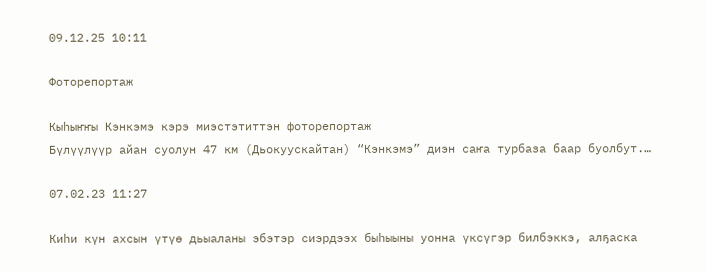09.12.25 10:11

Фоторепортаж

Кыһыҥҥы Кэнкэмэ кэрэ миэстэтиттэн фоторепортаж
Бүлүүлүүр айан суолун 47 км (Дьокуускайтан) “Кэнкэмэ” диэн саҥа турбаза баар буолбут.…

07.02.23 11:27

Киһи күн ахсын үтүө дьыаланы эбэтэр сиэрдээх быһыыны уонна үксүгэр билбэккэ, алҕаска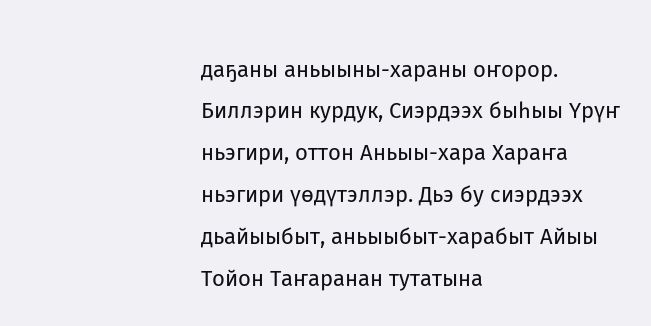даҕаны аньыыны-хараны оҥорор. Биллэрин курдук, Сиэрдээх быһыы Үрүҥ ньэгири, оттон Аньыы-хара Хараҥа ньэгири үөдүтэллэр. Дьэ бу сиэрдээх дьайыыбыт, аньыыбыт-харабыт Айыы Тойон Таҥаранан тутатына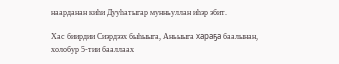наарданан киһи Дууһатыгар мунньуллан иһэр эбит.

Хас биирдии Сиэрдээх быһыыга, Аньыыга хараҕа баалынан, холобур 5-тии бааллаах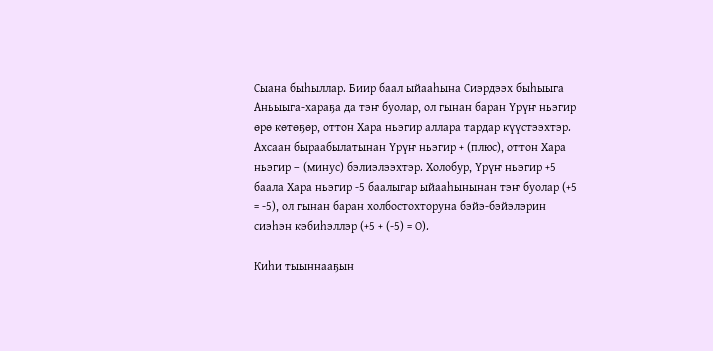Сыана быһыллар. Биир баал ыйааһына Сиэрдээх быһыыга Аньыыга-хараҕа да тэҥ буолар, ол гынан баран Үрүҥ ньэгир өрө көтөҕөр, оттон Хара ньэгир аллара тардар күүстээхтэр. Ахсаан быраабылатынан Үрүҥ ньэгир + (плюс), оттон Хара ньэгир – (минус) бэлиэлээхтэр. Холобур, Үрүҥ ньэгир +5 баала Хара ньэгир -5 баалыгар ыйааһынынан тэҥ буолар (+5 = -5), ол гынан баран холбостохторуна бэйэ-бэйэлэрин сиэһэн кэбиһэллэр (+5 + (-5) = О).

Киһи тыыннааҕын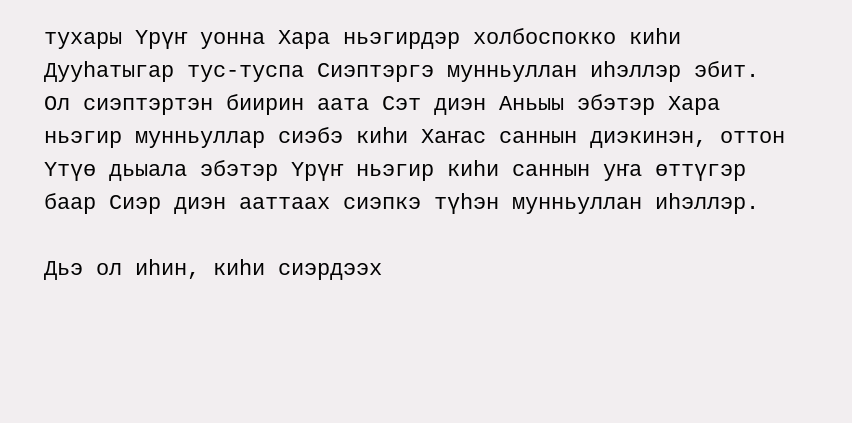тухары Үрүҥ уонна Хара ньэгирдэр холбоспокко киһи Дууһатыгар тус-туспа Сиэптэргэ мунньуллан иһэллэр эбит. Ол сиэптэртэн биирин аата Сэт диэн Аньыы эбэтэр Хара ньэгир мунньуллар сиэбэ киһи Хаҥас саннын диэкинэн, оттон Үтүө дьыала эбэтэр Үрүҥ ньэгир киһи саннын уҥа өттүгэр баар Сиэр диэн ааттаах сиэпкэ түһэн мунньуллан иһэллэр.

Дьэ ол иһин, киһи сиэрдээх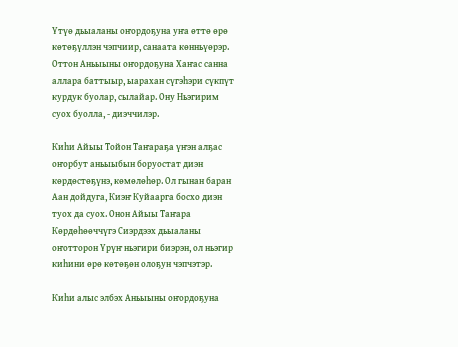Үтүө дьыаланы оҥордоҕуна уҥа өттө өрө көтөҕүллэн чэпчиир, санаата көнньүөрэр. Оттон Аньыыны оҥордоҕуна Хаҥас санна аллара баттыыр, ыарахан сүгэһэри сүкпүт курдук буолар, сылайар. Ону Ньэгирим суох буолла, - диэччилэр.

Киһи Айыы Тойон Таҥараҕа үҥэн алҕас оҥорбут аньыыбын боруостат диэн көрдөстөҕүнэ, көмөлөһөр. Ол гынан баран Аан дойдуга, Киэҥ Куйаарга босхо диэн туох да суох. Онон Айыы Таҥара Көрдөһөөччүгэ Сиэрдээх дьыаланы оҥотторон Үрүҥ ньэгири биэрэн, ол ньэгир киһини өрө көтөҕөн олоҕун чэпчэтэр.

Киһи алыс элбэх Аньыыны оҥордоҕуна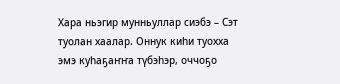Хара ньэгир мунньуллар сиэбэ – Сэт туолан хаалар. Оннук киһи туохха эмэ куһаҕаҥҥа түбэһэр, оччоҕо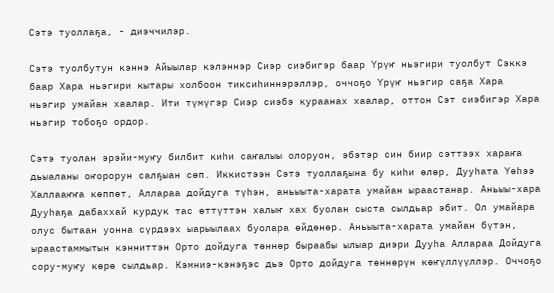Сэтэ туоллаҕа, - диэччилэр.

Сэтэ туолбутун кэннэ Айыылар кэлэннэр Сиэр сиэбигэр баар Үрүҥ ньэгири туолбут Сэккэ баар Хара ньэгири кытары холбоон тиксиһиннэрэллэр, оччоҕо Үрүҥ ньэгир саҕа Хара ньэгир умайан хаалар. Ити түмүгэр Сиэр сиэбэ кураанах хаалар, оттон Сэт сиэбигэр Хара ньэгир тобоҕо ордор.

Сэтэ туолан эрэйи-муҥу билбит киһи саҥалыы олоруон, эбэтэр син биир сэттээх хараҥа дьыаланы оҥорорун салҕыан сөп. Иккистээн Сэтэ туоллаҕына бу киһи өлөр, Дууһата Үөһээ Халлааҥҥа көппөт, Аллараа дойдуга түһэн, аньыыта-харата умайан ыраастанар. Аньыы-хара Дууһаҕа дабаххай курдук тас өттүттэн халыҥ хах буолан сыста сылдьар эбит. Ол умайара олус бытаан уонна сүрдээх ыарыылаах буолара өйдөнөр. Аньыыта-харата умайан бүтэн, ыраастаммытын кэнниттэн Орто дойдуга төннөр быраабы ылыар диэри Дууһа Аллараа Дойдуга сору-муҥу көрө сылдьар. Кэмниэ-кэнэҕэс дьэ Орто дойдуга төннөрүн көҥүллүүллэр. Оччоҕо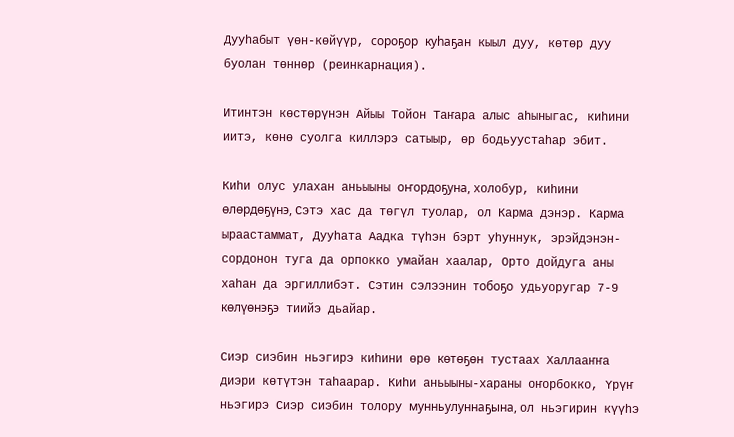Дууһабыт үөн-көйүүр, сороҕор куһаҕан кыыл дуу, көтөр дуу буолан төннөр (реинкарнация).

Итинтэн көстөрүнэн Айыы Тойон Таҥара алыс аһыныгас, киһини иитэ, көнө суолга киллэрэ сатыыр, өр бодьуустаһар эбит.

Киһи олус улахан аньыыны оҥордоҕуна, холобур, киһини өлөрдөҕүнэ, Сэтэ хас да төгүл туолар, ол Карма дэнэр. Карма ыраастаммат, Дууһата Аадка түһэн бэрт уһуннук, эрэйдэнэн-сордонон туга да орпокко умайан хаалар, Орто дойдуга аны хаһан да эргиллибэт. Сэтин сэлээнин тобоҕо удьуоругар 7-9 көлүөнэҕэ тиийэ дьайар.

Сиэр сиэбин ньэгирэ киһини өрө көтөҕөн тустаах Халлааҥҥа диэри көтүтэн таһаарар. Киһи аньыыны-хараны оҥорбокко, Үрүҥ ньэгирэ Сиэр сиэбин толору мунньулуннаҕына, ол ньэгирин күүһэ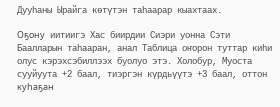Дууһаны Ырайга көтүтэн таһаарар кыахтаах.

Оҕону иитиигэ Хас биирдии Сиэри уонна Сэти Баалларын таһааран, анал Таблица оҥорон туттар киһи олус кэрэхсэбиллээх буолуо этэ. Холобур, Муоста сууйуута +2 баал, тиэргэн күрдьүүтэ +3 баал, оттон куһаҕан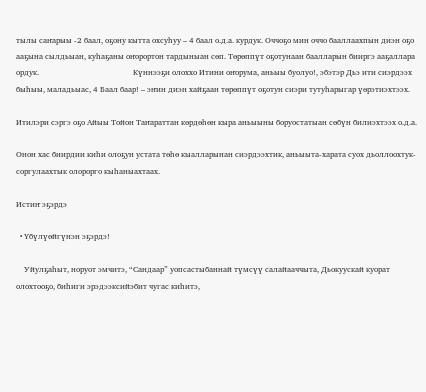тылы саҥарыы -2 баал, оҕону кытта охсуһуу – 4 баал о.д.а. курдук. Оччоҕо мин оччо бааллаахпын диэн оҕо ааҕына сылдьыан, куһаҕаны оҥорортон тардыныан сөп. Төрөппүт оҕотунаан баалларын бииргэ ааҕаллара ордук.                                               Күннээҕи олоххо Итини оҥорума, аньыы буолуо!, эбэтэр Дьэ ити сиэрдээх быһыы, маладьыас, 4 Баал баар! – эҥин диэн хайҕаан төрөппүт оҕотун сиэри тутуһарыгар үөрэтиэхтээх.

Итилэри сэргэ оҕо Айыы Тойон Таҥараттан көрдөһөн кыра аньыыны боруостатыан сөбүн билиэхтээх о.д.а.

Онон хас биирдии киһи олоҕун устата төһө кыалларынан сиэрдээхтик, аньыыта-харата суох дьоллоохтук-соргулаахтык олорорго кыһаныахтаах.

Истиҥ эҕэрдэ

  • Үбүлүөйгүнэн эҕэрдэ!

    Уйулҕаһыт, норуот эмчитэ, “Сандаар” уопсастыбаннай түмсүү салайааччыта, Дьокуускай куорат олохтооҕо, биһиги эрэдээксийэбит чугас киһитэ,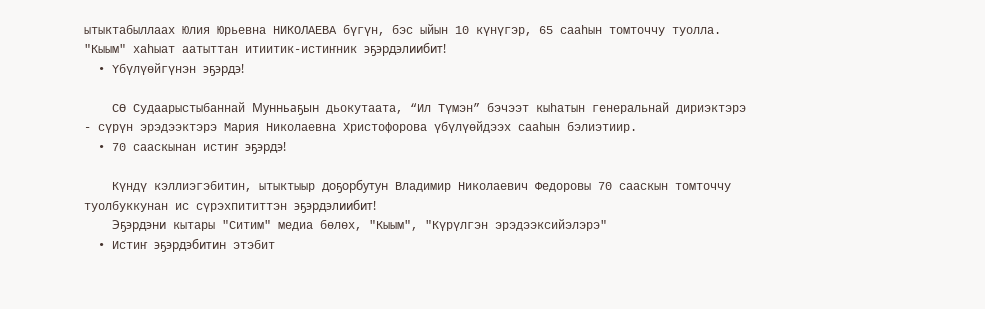ытыктабыллаах Юлия Юрьевна НИКОЛАЕВА бүгүн, бэс ыйын 10 күнүгэр, 65 сааһын томточчу туолла. "Кыым" хаһыат аатыттан итиитик-истиҥник эҕэрдэлиибит!
  • Үбүлүөйгүнэн эҕэрдэ!

    СӨ Судаарыстыбаннай Мунньаҕын дьокутаата, “Ил Түмэн” бэчээт кыһатын генеральнай дириэктэрэ - сүрүн эрэдээктэрэ Мария Николаевна Христофорова үбүлүөйдээх сааһын бэлиэтиир.
  • 70 сааскынан истиҥ эҕэрдэ!

    Күндү кэллиэгэбитин, ытыктыыр доҕорбутун Владимир Николаевич Федоровы 70 сааскын томточчу туолбуккунан ис сүрэхпититтэн эҕэрдэлиибит!
    Эҕэрдэни кытары "Ситим" медиа бөлөх, "Кыым", "Күрүлгэн эрэдээксийэлэрэ"
  • Истиҥ эҕэрдэбитин этэбит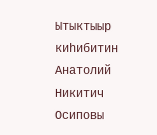Ытыктыыр киһибитин Анатолий Никитич Осиповы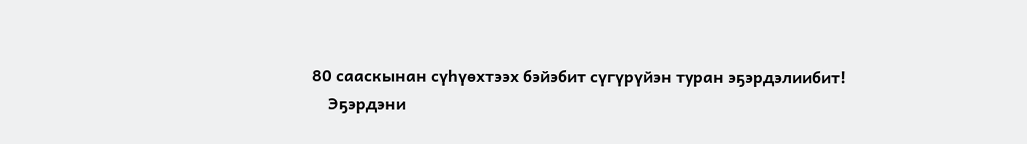80 сааскынан сүһүөхтээх бэйэбит сүгүрүйэн туран эҕэрдэлиибит!
    Эҕэрдэни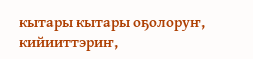кытары кытары оҕолоруҥ, кийииттэриҥ,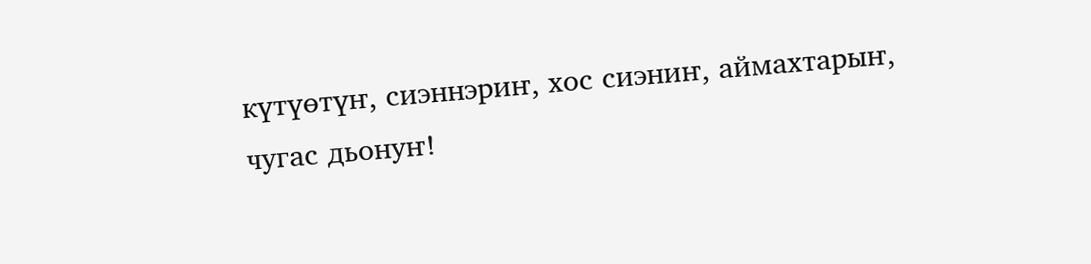күтүөтүҥ, сиэннэриҥ, хос сиэниҥ, аймахтарыҥ, чугас дьонуҥ!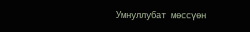Умнуллубат мөссүөн